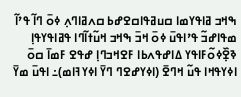ߒߞߏ ߥߊߟߌߘߊ ߛߎߥߟߊߛߐߝߕ ߛߍߥߊߣߍ߲ ߦߋ߫ ߣߊ߬ ߟߴߊ߬ ߘߟߊߝߏ߬ ߟߴߊߟߎ߫ ߦߋ߫ ߞߏ߫ ߒߞߏ ߞߎ߬ߙߊ߬ߣߊ ߟߥߊߟߌߟߊ߲ ߢߐ߲߰ߦߋ߬ߓߊߟߌ ߡߊߝߟߍߕߊ ߓߐߞߏߣߊ߲ ߝߟߐ ߓߘߊ߫ ߛߋ߫ ߊߦߌߟߞߊ ߟߎ߬ ߞߣߐ߫ (ߊߦߌߝߐߣ ߣߌ߫ ߊߦߌߔߊߘ)߸ ߊߟߎ߫ ߘߌ߫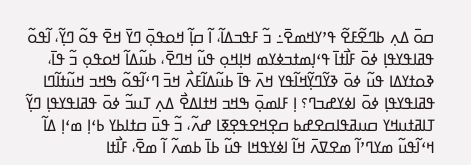ߛߋ߫ ߡߍ߲ ߕߣߐ߬ߓߐ߬ ߟߴߌߞߘߐ߫߸ ߏ߬ ߓߟߏߡߊ߬، ߊ߬ ߛߊ߲߬ ߞߋߟߋ߲߫ ߣߌ߫ ߞߐ߫ ߟߋ߬ ߣߌ߲߬، ߊ߬ߟߋ߬ ߟߥߊߟߌߟߊ߲ ߦߋ߫ ߓߊ߯ߙߊ߫ ߟߵߊ߲ߘߙߏߦߌߘ ߞߊ߲ߞߋ߲ ߟߎ߬ ߞߣߐ߫، ߕߎ߬ߡߊ߬ ߞߋߟߋ߲ ߏ߬ ߟߊ߫، ߢߋߙߌߡߊ ߟߎ߬ ߦߋ߫ ߢߌ߬ߣߌ߲߬ߞߊ߬ߟߌ ߞߍ߫ ߟߊ߫ ߕߎ߬ߡߊ߬ߓߍ߯ ߞߏ߫ ߣߵߊ߬ߟߋ߬ ߒߞߏ ߞߎ߬ߙߊ߬ߣߊ ߟߥߊߟߌߟߊ߲ ߦߋ߫ ߊߦߌߝߏߣ؟ ߊ߲ ߓߊߘߋ߲߫ ߒߞߏ ߞߙߊߡߐ߯ ߡߍ߲ ߠߎߏ߬ ߦߋ߫ ߟߥߊߟߌߟߊ߲ ߣߌ߲߬ ߠߊߥߙߎߞߌ ߛߎߥߟߊߛߐߝߕ ߛߐ߲ߞߐߟߐ߲ߧߊ ߝߍ߬، ߏ߬ ߟߎ߫ ߛߙߊߕߌ ߕߵߊ߲ ߘߵߊ߲ ߡߊ߬ ߞߵߊ߬ߟߎ߬ ߘߌߣߴߊ߬ ߘߐߜߍ߫ ߞߊ߬ ߊߦߌߟߞߊ ߟߎ߬ ߕߊ߫ ߕߘߍ߬ ߊ߬ ߘߐ߫، ߓߊ߯ߙߊ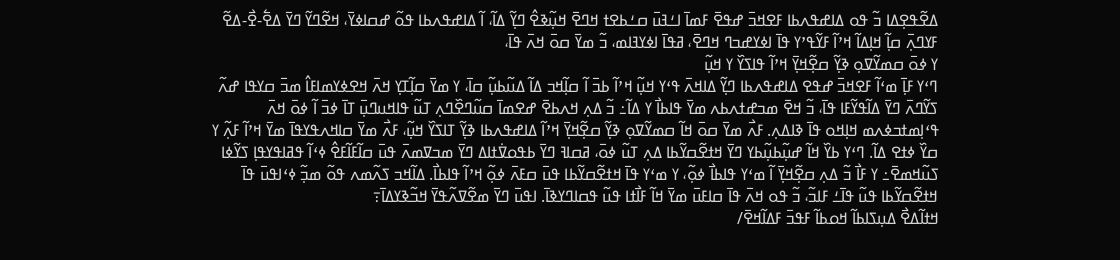ߡߐ߬ߟߐ߲ߡߊ ߏ߬ ߟߋ ߡߊߝߟߍߕߊ ߓߐߞߏ߫ ߝߟߐ߫ ߓߘߊ߫ ߊߑߔߎ߫ ߛߑߕߐߙ ߞߣߐ߫ ߞߎ߲߬ߢߐ߮ ߣߌ߲߬ ߡߊ߬، ߊ߬ ߡߊߝߟߍߕߊ ߟߋ߬ ߝߛߊߦߌ߫، ߞߐ߬ߣߌ߬ ߣߌ߫ ߡߐ߱-ߐ߯-ߡߐ߬ ߓߌߣߍ߲߫ ߛߊ߲߬ ߞߊ߲ߡߊ߬ ߞߴߊ߬ ߓߌ߬ߟߴߌ ߟߊ߫ ߊߦߌߝߏߣ ߞߣߐ߫، ߥߟߊ߫ ߊߦߌߔߊߘ، ߏ߬ ߘߌ߫ ߛߋ߫ ߞߍ߫ ߟߊ߫،
ߌ ߦߋ߫ ߛߘߌ߬ߜߋ߲ ߢߌ߲߬ ߛߐ߲߬ߞߌ߲߫ ߞߴߊ߬ ߟߊߖߌ߰ ߌ ߞߎ߲߬
ߣߵߌ ߓߊ߲߫ ߘߵߊ߬ ߓߐߞߏ߫ ߝߟߐ ߡߊߝߟߍߕߊ ߣߌ߲߬ ߡߊߞߍ߫ ߟߵߌ ߞߎ߲߬ ߞߴߊ߬ ߕߏ߫ ߊ߬ ߛߊ߲߬ߞߏ ߡߊ߬ ߡߎ߬ߕߎ߲߬ ߛߊ߫، ߌ ߘߌ߫ ߛߊ߲߬ߠߌ߲ ߞߍ߫ ߞߐߦߌߘߊߓߊ߮ ߘߏ߫ ߛߌߟߊ ߝߍ߬ ߖߌ߬ߣߍ߫ ߣߌ߫ ߡߊ߬ߟߌ߬ߓߊ ߟߊ߫، ߏ߬ ߞߐ߫ ߘߏߝߙߍߕߍ ߘߌ߫ ߟߊߕߊ߯ ߌ ߡߊ߬߸ ߏ߬ ߡߍ߲ ߞߍߕߐ߫ ߝߐߘߊ߫ ߛߎ߬ߣߐ߰ߣߍ߲ ߠߎ߬ ߟߊߞߎߣߎ߲߫ ߠߊ߫ ߦߏ߫ ߊ߬ ߦߋ߫ ߞߍ߫ ߟߵߊ߲ߘߙߏߦߍߘ ߞߊ߲ߞߋ ߟߊ߫ ߢߊߡߍ߲. ߓߍ߯ ߘߌ߫ ߛߋ߫ ߞߊ߬ ߛߘߌ߬ߜߋ߲ ߢߌ߲߬ ߛߐ߲߬ߞߌ߲߫ ߞߴߊ߬ ߡߊߝߟߍߕߊ ߢߌ߲߬ ߠߊߖߌ߰ ߞߎ߲߬، ߓߍ߯ ߘߌ߫ ߛߊߞߍߟߌߟߊ߫ ߘߌ߫ ߞߴߊ߬ ߓߍ߲߬ ߌ ߛߌ߰ ߦߙߐ ߡߊ߬. ߣߵߌ ߕߌ߰ ߞߊ߬ ߝߎ߲߬ߕߎ߲߬ߕߌ ߣߌ߫ ߞߙߐ߬ߛߌ߬ߕߊ ߡߍ߲ ߠߎ߬ ߦߋ߫، ߥߛߊߔ ߣߌ߫ ߕߟߋߜ߭ߙߊߡ ߣߌ߫ ߘߏߜߘߍ߫ ߟߎ߫ ߛߊ߬ߓߊ߬ߓߐ߮ ߦߵߊ߬ ߟߥߊߟߌߟߊ߲ ߖߌ߬ߦߊ ߖߎ߬ߞߘߐ߫߸ ߌ ߓߊ߯ ߏ߬ ߡߍ߲ ߛߐ߲߬ߞߌ߲߫ ߊ߬ ߘߵߌ ߟߊߕߊ߯ ߦߋ߲߬، ߌ ߘߵߌ ߟߊ߫ ߞߙߐ߬ߛߌ߬ߕߊ ߟߎ߫ ߛߓߍ߫ ߦߋ߲߬ ߞߴߊ߬ ߟߊߕߊ߯. ߡߊ߬ߞߏ ߖߍ߬ߘߍ ߟߋ߬ ߘߏ߲߬ ߦߵߊߟߎ߫ ߟߊ߫ ߞߙߐ߬ߛߌ߬ߕߊ ߟߎ߬ ߟߊ߫ߑ ߓߊߏ߬، ߏ߬ ߟߋ ߞߍ߫ ߟߊ߫ ߛߊߓߎ߫ ߘߌ߫ ߞߊ߬ ߓߊ߯ߙߊ ߟߎ߬ ߟߛߊߣߌߢߊ߫. ߊߟߎ߫ ߣߌ߫ ߘߐ߬ߜߍ߬ߟߌ߫ ߞߏ߬ߢߌߡߊ߫߹
ߞߙߊ߬ߡߐ߯ ߡߎ߲ߖߊߕߊ߬ ߞߋߕߊ߬ ߓߟߏ߫ ߓߡߊ߬ߞߐ߫/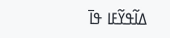ߡߊ߬ߟߌ߬ߓߊ ߟߊ߫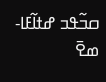ߛߏ߬ߟߏ ߝߙߊ߬ߓߊ-ߘߐ߫